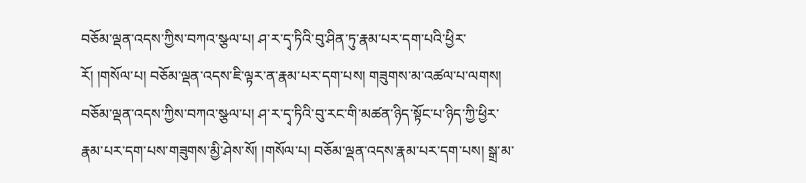བཅོམ་ལྡན་འདས་ཀྱིས་བཀའ་སྩལ་པ། ཤ་ར་དྭ་ཏིའི་བུ་ཤིན་ཏུ་རྣམ་པར་དག་པའི་ཕྱིར་རོ། །གསོལ་པ། བཅོམ་ལྡན་འདས་ཇི་ལྟར་ན་རྣམ་པར་དག་པས། གཟུགས་མ་འཚལ་པ་ལགས། བཅོམ་ལྡན་འདས་ཀྱིས་བཀའ་སྩལ་པ། ཤ་ར་དྭ་ཏིའི་བུ་རང་གི་མཚན་ཉིད་སྟོང་པ་ཉིད་ཀྱི་ཕྱིར་རྣམ་པར་དག་པས་གཟུགས་མྱི་ཤེས་སོ། །གསོལ་པ། བཅོམ་ལྡན་འདས་རྣམ་པར་དག་པས། སྒྲ་མ་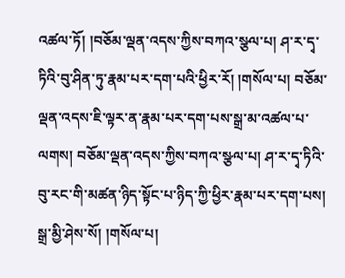འཚལ་ཏོ། །བཅོམ་ལྡན་འདས་ཀྱིས་བཀའ་སྩལ་པ། ཤ་ར་དྭ་ཏིའི་བུ་ཤིན་ཏུ་རྣམ་པར་དག་པའི་ཕྱིར་རོ། །གསོལ་པ། བཅོམ་ལྡན་འདས་ཇི་ལྟར་ན་རྣམ་པར་དག་པས་སྒྲ་མ་འཚལ་པ་ལགས། བཅོམ་ལྡན་འདས་ཀྱིས་བཀའ་སྩལ་པ། ཤ་ར་དྭ་ཏིའི་བུ་རང་གི་མཚན་ཉིད་སྟོང་པ་ཉིད་ཀྱི་ཕྱིར་རྣམ་པར་དག་པས། སྒྲ་མྱི་ཤེས་སོ། །གསོལ་པ།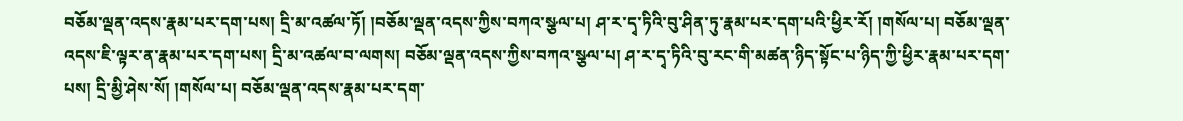བཅོམ་ལྡན་འདས་རྣམ་པར་དག་པས། དྲི་མ་འཚལ་ཏོ། །བཅོམ་ལྡན་འདས་ཀྱིས་བཀའ་སྩལ་པ། ཤ་ར་དྭ་ཏིའི་བུ་ཤིན་ཏུ་རྣམ་པར་དག་པའི་ཕྱིར་རོ། །གསོལ་པ། བཅོམ་ལྡན་འདས་ཇི་ལྟར་ན་རྣམ་པར་དག་པས། དྲི་མ་འཚལ་བ་ལགས། བཅོམ་ལྡན་འདས་ཀྱིས་བཀའ་སྩལ་པ། ཤ་ར་དྭ་ཏིའི་བུ་རང་གི་མཚན་ཉིད་སྟོང་པ་ཉིད་ཀྱི་ཕྱིར་རྣམ་པར་དག་པས། དྲི་མྱི་ཤེས་སོ། །གསོལ་པ། བཅོམ་ལྡན་འདས་རྣམ་པར་དག་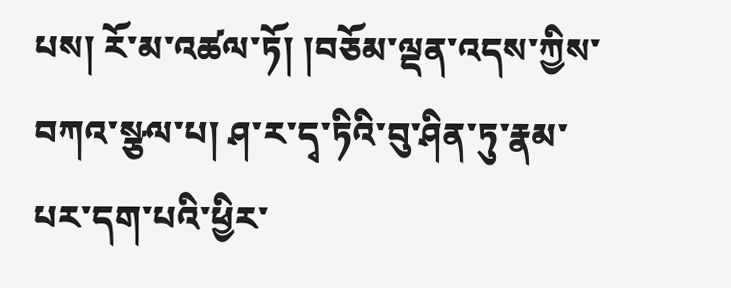པས། རོ་མ་འཚལ་ཏོ། །བཅོམ་ལྡན་འདས་ཀྱིས་བཀའ་སྩལ་པ། ཤ་ར་དྭ་ཏིའི་བུ་ཤིན་ཏུ་རྣམ་པར་དག་པའི་ཕྱིར་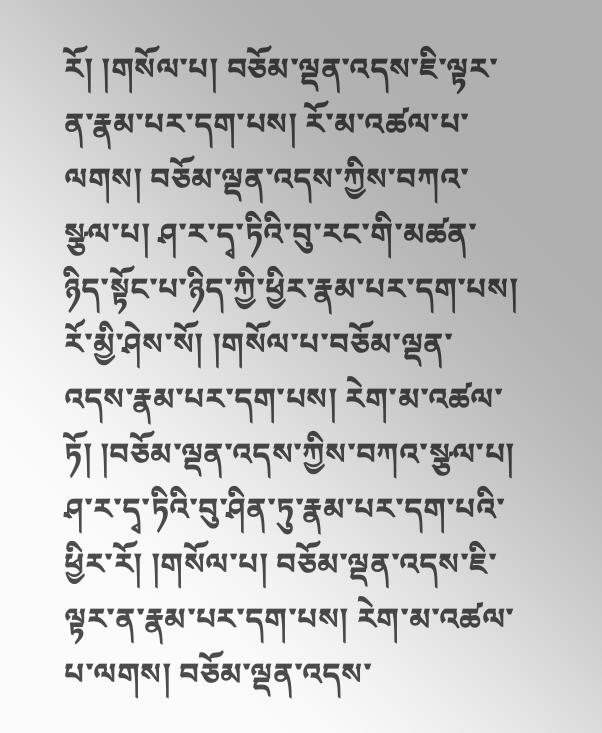རོ། །གསོལ་པ། བཅོམ་ལྡན་འདས་ཇི་ལྟར་ན་རྣམ་པར་དག་པས། རོ་མ་འཚལ་པ་ལགས། བཅོམ་ལྡན་འདས་ཀྱིས་བཀའ་སྩལ་པ། ཤ་ར་དྭ་ཏིའི་བུ་རང་གི་མཚན་ཉིད་སྟོང་པ་ཉིད་ཀྱི་ཕྱིར་རྣམ་པར་དག་པས། རོ་མྱི་ཤེས་སོ། །གསོལ་པ་བཅོམ་ལྡན་འདས་རྣམ་པར་དག་པས། རེག་མ་འཚལ་ཏོ། །བཅོམ་ལྡན་འདས་ཀྱིས་བཀའ་སྩལ་པ། ཤ་ར་དྭ་ཏིའི་བུ་ཤིན་ཏུ་རྣམ་པར་དག་པའི་ཕྱིར་རོ། །གསོལ་པ། བཅོམ་ལྡན་འདས་ཇི་ལྟར་ན་རྣམ་པར་དག་པས། རེག་མ་འཚལ་པ་ལགས། བཅོམ་ལྡན་འདས་